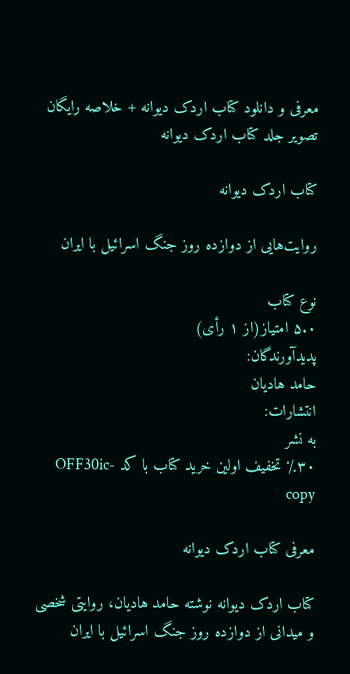معرفی و دانلود کتاب اردک دیوانه + خلاصه رایگان
تصویر جلد کتاب اردک دیوانه

کتاب اردک دیوانه

روایت‌هایی از دوازده روز جنگ اسرائیل با ایران

نوع کتاب
۵.۰ امتیاز(از ۱ رأی)
پدیدآورندگان:
حامد هادیان
انتشارات:
به نشر
٪۳۰ تخفیف اولین خرید کتاب با کد OFF30ic-copy

معرفی کتاب اردک دیوانه

کتاب اردک دیوانه نوشته حامد هادیان، روایتی شخصی و میدانی از دوازده روز جنگ اسرائیل با ایران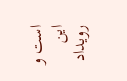است و این رویداد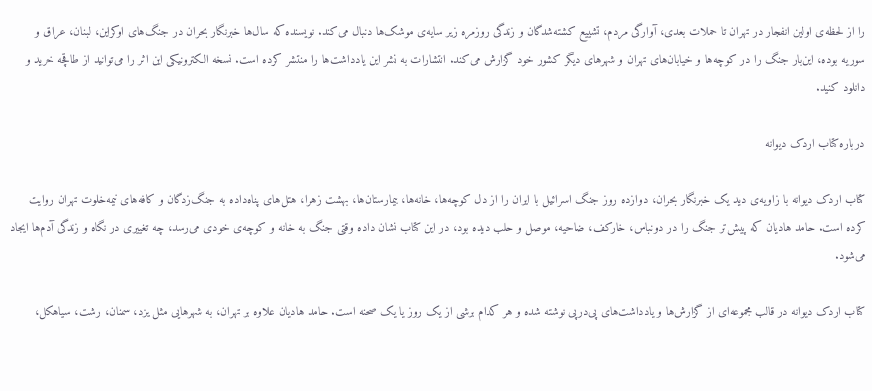را از لحظه‌ی اولین انفجار در تهران تا حملات بعدی، آوارگی مردم، تشییع کشته‌شدگان و زندگی روزمره زیر سایه‌ی موشک‌ها دنبال می‌کند. نویسنده که سال‌ها خبرنگار بحران در جنگ‌های اوکراین، لبنان، عراق و سوریه بوده، این‌بار جنگ را در کوچه‌ها و خیابان‌های تهران و شهرهای دیگر کشور خود گزارش می‌کند. انتشارات به‌ نشر این یادداشت‌ها را منتشر کرده است. نسخه الکترونیکی این اثر را می‌توانید از طاقچه خرید و دانلود کنید.

درباره کتاب اردک دیوانه

کتاب اردک دیوانه با زاویه‌ی دید یک خبرنگار بحران، دوازده روز جنگ اسرائیل با ایران را از دل کوچه‌ها، خانه‌ها، بیمارستان‌ها، بهشت زهرا، هتل‌های پناه‌داده به جنگ‌زدگان و کافه‌های نیمه‌خلوت تهران روایت کرده است. حامد هادیان که پیش‌تر جنگ را در دونباس، خارکف، ضاحیه، موصل و حلب دیده بود، در این کتاب نشان داده وقتی جنگ به خانه و کوچه‌ی خودی می‌رسد، چه تغییری در نگاه و زندگی آدم‌ها ایجاد می‌شود.

کتاب اردک دیوانه در قالب مجموعه‌ای از گزارش‌ها و یادداشت‌های پی‌درپی نوشته شده و هر کدام برشی از یک روز یا یک صحنه است. حامد هادیان علاوه بر تهران، به شهرهایی مثل یزد، سمنان، رشت، سیاهکل،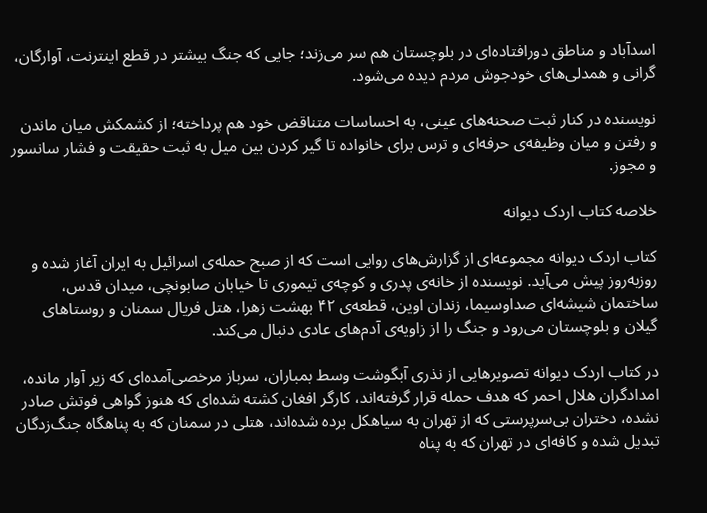اسدآباد و مناطق دورافتاده‌ای در بلوچستان هم سر می‌زند؛ جایی که جنگ بیشتر در قطع اینترنت، آوارگان، گرانی و همدلی‌های خودجوش مردم دیده می‌شود.

نویسنده در کنار ثبت صحنه‌های عینی، به احساسات متناقض خود هم پرداخته؛ از کشمکش میان ماندن و رفتن و میان وظیفه‌ی حرفه‌ای و ترس برای خانواده تا گیر کردن بین میل به ثبت حقیقت و فشار سانسور و مجوز.

خلاصه کتاب اردک دیوانه

کتاب اردک دیوانه مجموعه‌ای از گزارش‌های روایی است که از صبح حمله‌ی اسرائیل به ایران آغاز شده و روزبه‌روز پیش می‌آید. نویسنده از خانه‌ی پدری و کوچه‌ی تیموری تا خیابان صابونچی، میدان قدس، ساختمان شیشه‌ای صداوسیما، زندان اوین، قطعه‌ی ۴۲ بهشت زهرا، هتل فریال سمنان و روستاهای گیلان و بلوچستان می‌رود و جنگ را از زاویه‌ی آدم‌های عادی دنبال می‌کند.

در کتاب اردک دیوانه تصویرهایی از نذری آبگوشت وسط بمباران، سرباز مرخصی‌آمده‌ای که زیر آوار مانده، امدادگران هلال احمر که هدف حمله قرار گرفته‌اند، کارگر افغان کشته شده‌ای که هنوز گواهی فوتش صادر نشده، دختران بی‌سرپرستی که از تهران به سیاهکل برده شده‌اند، هتلی در سمنان که به پناهگاه جنگ‌زدگان تبدیل شده و کافه‌ای در تهران که به پناه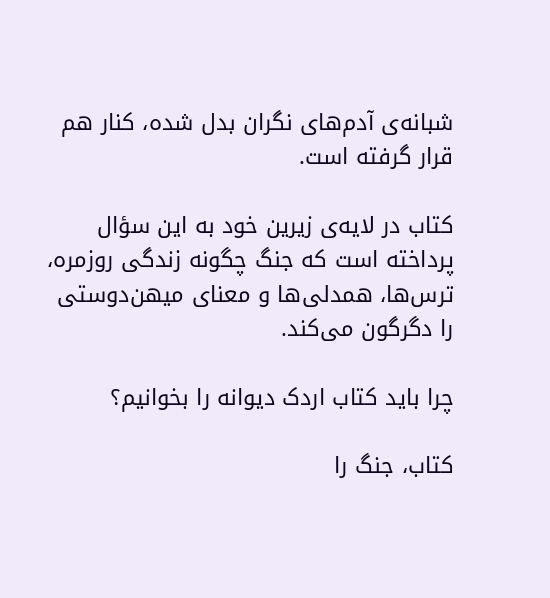شبانه‌ی آدم‌های نگران بدل شده، کنار هم قرار گرفته است.

کتاب در لایه‌ی زیرین خود به این سؤال پرداخته است که جنگ چگونه زندگی روزمره، ترس‌ها، همدلی‌ها و معنای میهن‌دوستی را دگرگون می‌کند.

چرا باید کتاب اردک دیوانه را بخوانیم؟

کتاب، جنگ را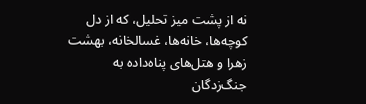نه از پشت میز تحلیل، که از دل کوچه‌ها، خانه‌ها، غسالخانه، بهشت زهرا و هتل‌های پناه‌داده به جنگ‌زدگان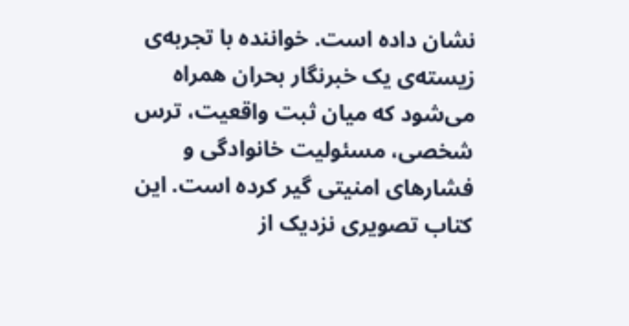نشان داده است. خواننده با تجربه‌ی زیسته‌ی یک خبرنگار بحران همراه می‌شود که میان ثبت واقعیت، ترس شخصی، مسئولیت خانوادگی و فشارهای امنیتی گیر کرده است. این کتاب تصویری نزدیک از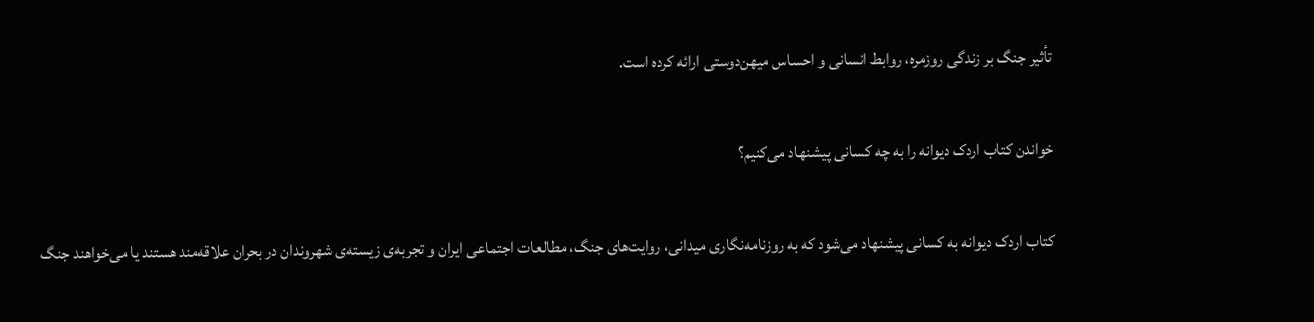تأثیر جنگ بر زندگی روزمره، روابط انسانی و احساس میهن‌دوستی ارائه کرده است.

خواندن کتاب اردک دیوانه را به چه کسانی پیشنهاد می‌کنیم؟

کتاب اردک دیوانه به کسانی پیشنهاد می‌شود که به روزنامه‌نگاری میدانی، روایت‌های جنگ، مطالعات اجتماعی ایران و تجربه‌ی زیسته‌ی شهروندان در بحران علاقه‌مند هستند یا می‌خواهند جنگ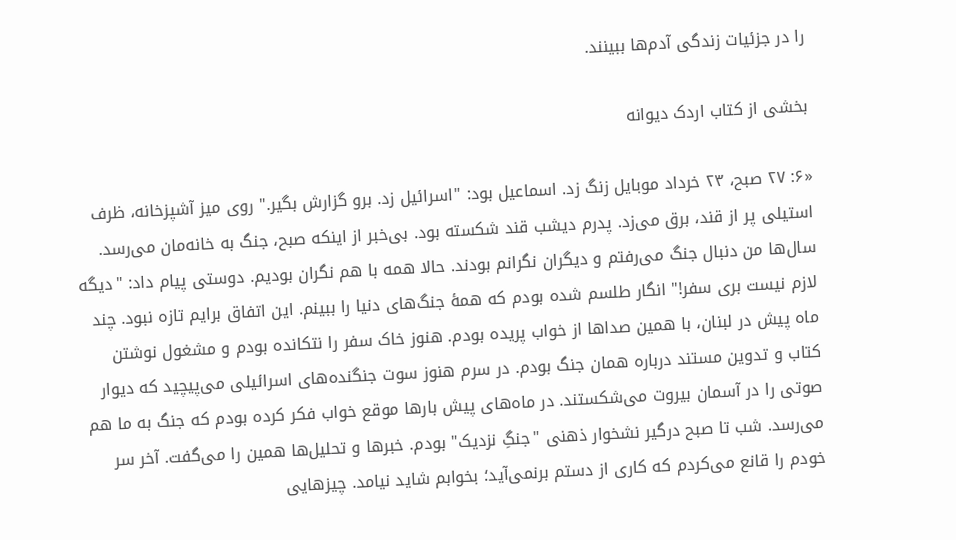را در جزئیات زندگی آدم‌ها ببینند.

بخشی از کتاب اردک دیوانه

«۶: ۲۷ صبح، ۲۳ خرداد موبایل زنگ زد. اسماعیل بود: "اسرائیل زد. برو گزارش بگیر." روی میز آشپزخانه، ظرف استیلی پر از قند، برق می‌زد. پدرم دیشب قند شکسته بود. بی‌خبر از اینکه صبح، جنگ به خانه‌مان می‌رسد. سال‌ها من دنبال جنگ می‌رفتم و دیگران نگرانم بودند. حالا همه با هم نگران بودیم. دوستی پیام داد: "دیگه لازم نیست بری سفر!" انگار طلسم شده بودم که همهٔ جنگ‌های دنیا را ببینم. این اتفاق برایم تازه نبود. چند ماه پیش در لبنان، با همین صداها از خواب پریده بودم. هنوز خاک سفر را نتکانده بودم و مشغول نوشتن کتاب و تدوین مستند درباره همان جنگ بودم. در سرم هنوز سوت جنگنده‌های اسرائیلی می‌پیچید که دیوار صوتی را در آسمان بیروت می‌شکستند. در ماه‌های پیش بارها موقع خواب فکر کرده بودم که جنگ به ما هم می‌رسد. شب تا صبح درگیر نشخوار ذهنی "جنگِ نزدیک" بودم. خبرها و تحلیل‌ها همین را می‌گفت. آخر سر خودم را قانع می‌کردم که کاری از دستم برنمی‌آید؛ بخوابم شاید نیامد. چیزهایی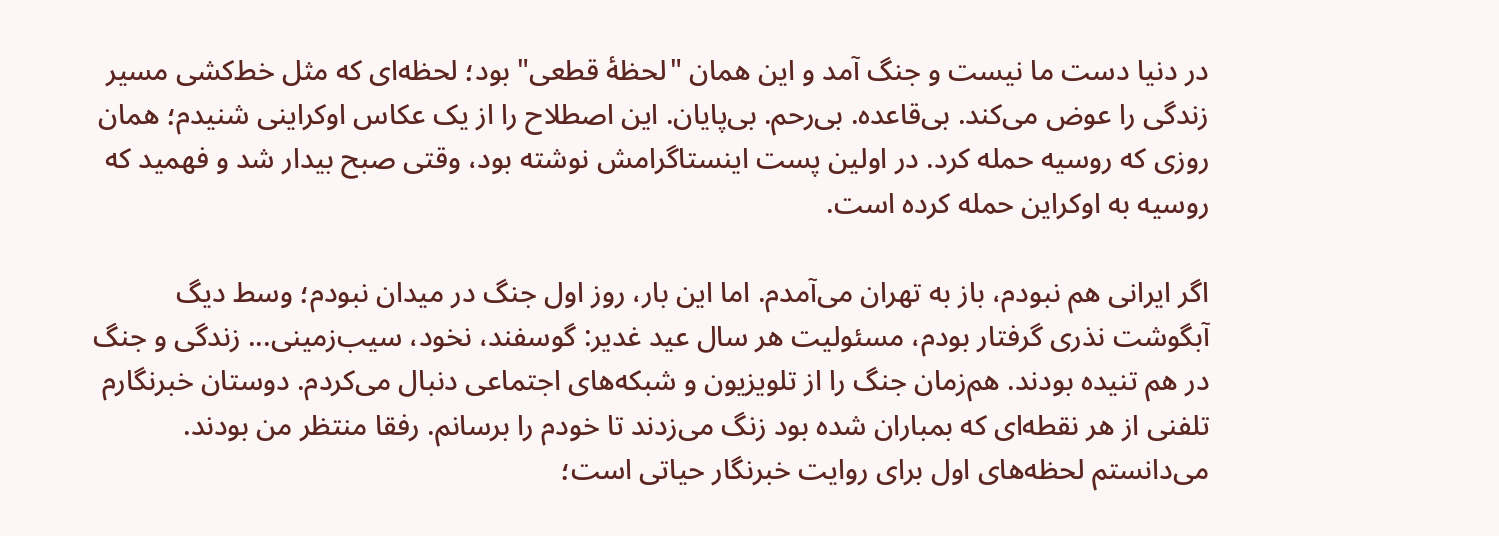در دنیا دست ما نیست و جنگ آمد و این همان "لحظهٔ قطعی" بود؛ لحظه‌ای که مثل خط‌کشی مسیر زندگی را عوض می‌کند. بی‌قاعده. بی‌رحم. بی‌پایان. این اصطلاح را از یک عکاس اوکراینی شنیدم؛ همان روزی که روسیه حمله کرد. در اولین پست اینستاگرامش نوشته بود، وقتی صبح بیدار شد و فهمید که روسیه به اوکراین حمله کرده است.

اگر ایرانی هم نبودم، باز به تهران می‌آمدم. اما این بار، روز اول جنگ در میدان نبودم؛ وسط دیگ آبگوشت نذری گرفتار بودم، مسئولیت هر سال عید غدیر: گوسفند، نخود، سیب‌زمینی... زندگی و جنگ در هم تنیده بودند. هم‌زمان جنگ را از تلویزیون و شبکه‌های اجتماعی دنبال می‌کردم. دوستان خبرنگارم تلفنی از هر نقطه‌ای که بمباران شده بود زنگ می‌زدند تا خودم را برسانم. رفقا منتظر من بودند. می‌دانستم لحظه‌های اول برای روایت خبرنگار حیاتی است؛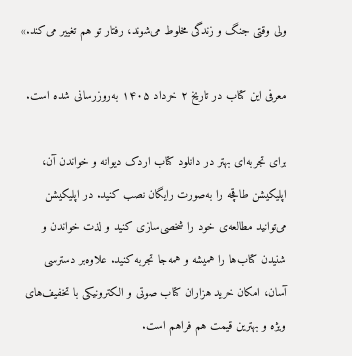ولی وقتی جنگ و زندگی مخلوط می‌شوند، رفتار تو هم تغییر می‌کند.»

معرفی این کتاب در تاریخ ۲ خرداد ۱۴۰۵ به‌روزرسانی شده است.

برای تجربه‌ای بهتر در دانلود کتاب اردک دیوانه و خواندن آن، اپلیکیشن طاقچه را به‌صورت رایگان نصب کنید. در اپلیکیشن می‌توانید مطالعه‌ی خود را شخصی‌سازی کنید و لذت خواندن و شنیدن کتاب‌ها را همیشه و همه‌جا تجربه کنید. علاوه‌بر دسترسی آسان، امکان خرید هزاران کتاب صوتی و الکترونیکی با تخفیف‌های ویژه و بهترین قیمت هم فراهم است.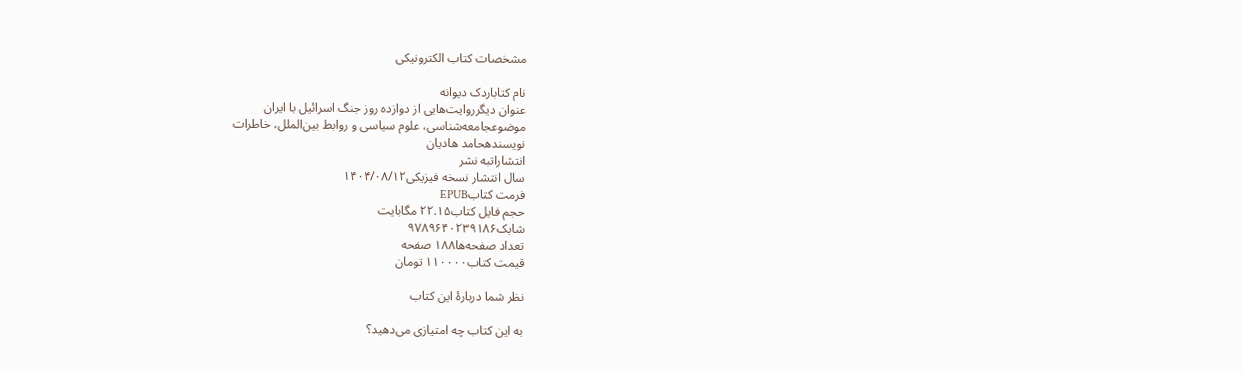مشخصات کتاب الکترونیکی

نام کتاباردک دیوانه
عنوان دیگرروایت‌هایی از دوازده روز جنگ اسرائیل با ایران
موضوعجامعه‌شناسی، علوم سیاسی و روابط بین‌الملل، خاطرات
نویسندهحامد هادیان
انتشاراتبه نشر
سال انتشار نسخه فیزیکی۱۴۰۴/۰۸/۱۲
فرمت کتابEPUB
حجم فایل کتاب۲۲.۱۵ مگابایت
شابک۹۷۸۹۶۴۰۲۳۹۱۸۶
تعداد صفحه‌ها۱۸۸ صفحه
قیمت کتاب۱۱۰۰۰۰ تومان

نظر شما دربارهٔ این کتاب

به این کتاب چه امتیازی می‌دهید؟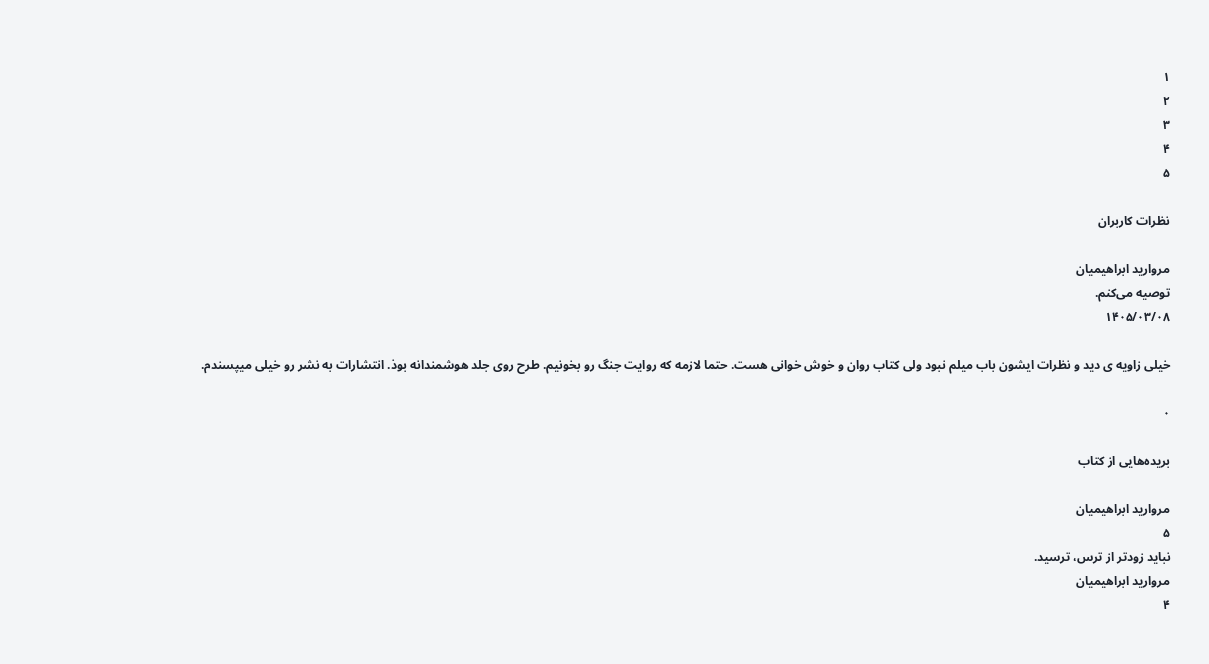۱
۲
۳
۴
۵

نظرات کاربران

مروارید ابراهیمیان
توصیه می‌کنم.
۱۴۰۵/۰۳/۰۸

خیلی زاویه ی دید و نظرات ایشون باب میلم نبود ولی کتاب روان و خوش خوانی هست. حتما لازمه که روایت جنگ رو بخونیم. طرح روی جلد هوشمندانه بوذ. انتشارات به نشر رو خیلی میپسندم.

۰

بریده‌هایی از کتاب

مروارید ابراهیمیان
۵
نباید زودتر از ترس، ترسید.
مروارید ابراهیمیان
۴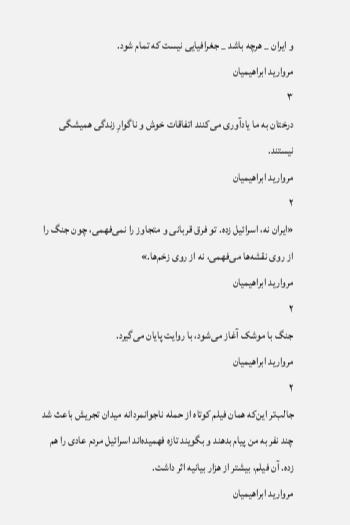و ایران _ هرچه باشد _ جغرافیایی نیست که تمام شود.
مروارید ابراهیمیان
۳
درختان به ما یادآوری می‌کنند اتفاقات خوش و ناگوارِ زندگی همیشگی نیستند.
مروارید ابراهیمیان
۲
«ایران نه، اسرائیل زده. تو فرق قربانی و متجاوز را نمی‌فهمی، چون جنگ را از روی نقشه‌ها می‌فهمی، نه از روی زخم‌ها.»
مروارید ابراهیمیان
۲
جنگ با موشک آغاز می‌شود، با روایت پایان می‌گیرد.
مروارید ابراهیمیان
۲
جالب‌تر این‌که همان فیلم کوتاه از حمله ناجوانمردانه میدان تجریش باعث شد چند نفر به من پیام بدهند و بگویند تازه فهمیده‌اند اسرائیل مردم عادی را هم زده. آن فیلم، بیشتر از هزار بیانیه اثر داشت.
مروارید ابراهیمیان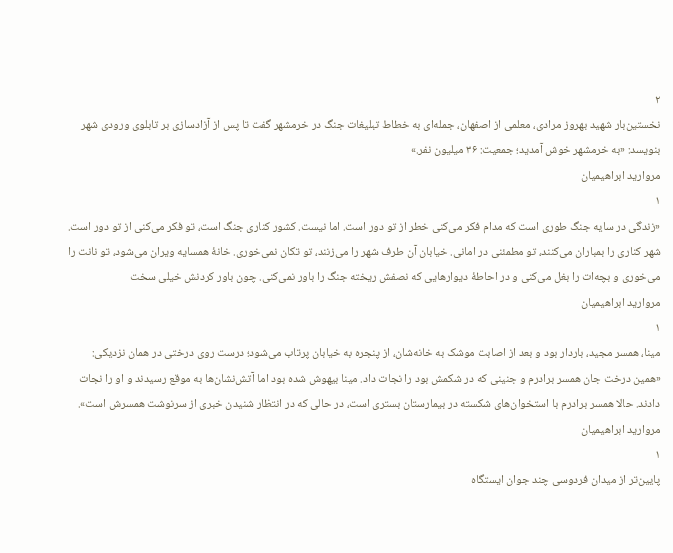۲
نخستین‌بار شهید بهروز مرادی، معلمی از اصفهان، جمله‌ای به خطاط تبلیغات جنگ در خرمشهر گفت تا پس از آزادسازی بر تابلوی ورودی شهر بنویسد: «به خرمشهر خوش آمدید؛ جمعیت: ۳۶ میلیون نفر.»
مروارید ابراهیمیان
۱
«زندگی در سایه جنگ طوری است که مدام فکر می‌کنی خطر از تو دور است. اما نیست. کشور کناری جنگ است، تو فکر می‌کنی از تو دور است. شهر کناری را بمباران می‌کنند، تو مطمئنی در امانی. خیابان آن طرف شهر را می‌زنند، تو تکان نمی‌خوری. خانهٔ همسایه ویران می‌شود، تو نانت را می‌خوری و بچه‌ات را بغل می‌کنی و در احاطهٔ دیوارهایی که نصفش ریخته جنگ را باور نمی‌کنی. چون باور کردنش خیلی سخت
مروارید ابراهیمیان
۱
مینا، همسر مجید، باردار بود و بعد از اصابت موشک به خانه‌شان، از پنجره به خیابان پرتاب می‌شود؛ درست روی درختی در همان نزدیکی: «همین درخت جان همسر برادرم و جنینی که در شکمش بود را نجات داد. مینا بیهوش شده بود اما آتش‌نشان‌ها به موقع رسیدند و او را نجات دادند. حالا همسر برادرم با استخوان‌های شکسته در بیمارستان بستری است، در حالی که در انتظار شنیدن خبری از سرنوشت همسرش است».
مروارید ابراهیمیان
۱
پایین‌تر از میدان فردوسی چند جوان ایستگاه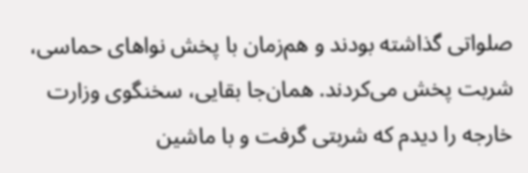صلواتی گذاشته بودند و هم‌زمان با پخش نواهای حماسی، شربت پخش می‌کردند. همان‌جا بقایی، سخنگوی وزارت خارجه را دیدم که شربتی گرفت و با ماشین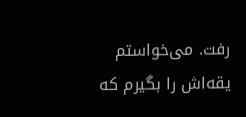رفت. می‌خواستم یقه‌اش را بگیرم که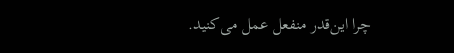چرا این‌قدر منفعل عمل می‌کنید.